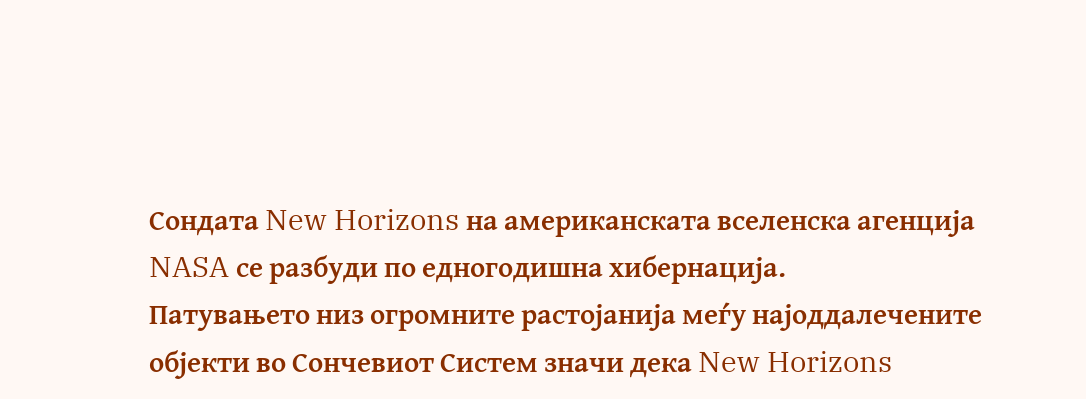Сондата New Horizons на американската вселенска агенција NASA се разбуди по едногодишна хибернација.
Патувањето низ огромните растојанија меѓу најоддалечените објекти во Сончевиот Систем значи дека New Horizons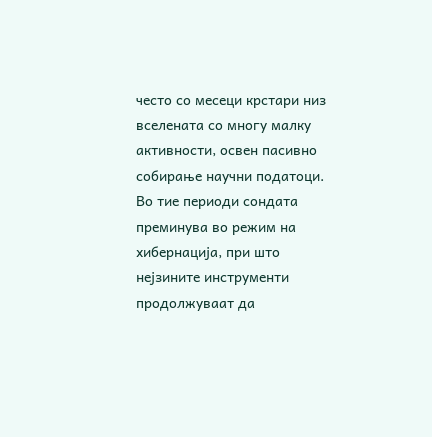често со месеци крстари низ вселената со многу малку активности, освен пасивно собирање научни податоци. Во тие периоди сондата преминува во режим на хибернација, при што нејзините инструменти продолжуваат да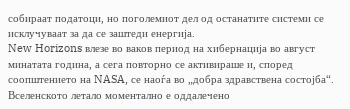собираат податоци, но поголемиот дел од останатите системи се исклучуваат за да се заштеди енергија.
New Horizons влезе во ваков период на хибернација во август минатата година, а сега повторно се активираше и, според соопштението на NASA, се наоѓа во „добра здравствена состојба“. Вселенското летало моментално е оддалечено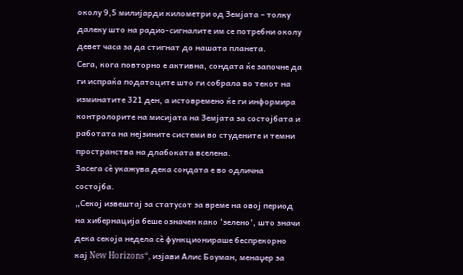околу 9,5 милијарди километри од Земјата – толку далеку што на радио-сигналите им се потребни околу девет часа за да стигнат до нашата планета.
Сега, кога повторно е активна, сондата ќе започне да ги испраќа податоците што ги собрала во текот на изминатите 321 ден, а истовремено ќе ги информира контролорите на мисијата на Земјата за состојбата и работата на нејзините системи во студените и темни пространства на длабоката вселена.
Засега сè укажува дека сондата е во одлична состојба.
„Секој извештај за статусот за време на овој период на хибернација беше означен како ‘зелено’, што значи дека секоја недела сè функционираше беспрекорно кај New Horizons“, изјави Алис Боуман, менаџер за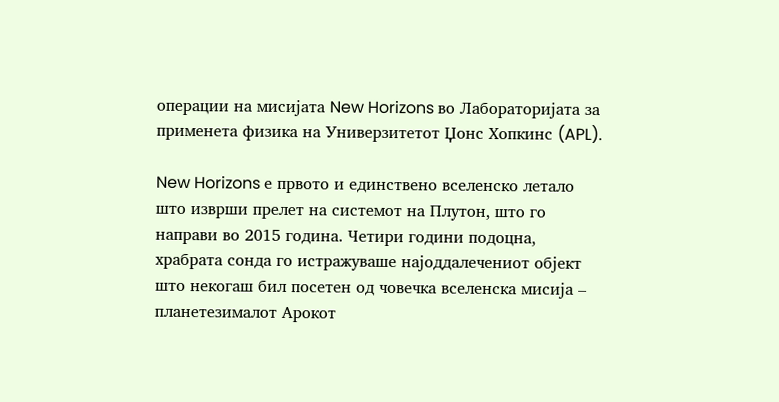операции на мисијата New Horizons во Лабораторијата за применета физика на Универзитетот Џонс Хопкинс (APL).

New Horizons е првото и единствено вселенско летало што изврши прелет на системот на Плутон, што го направи во 2015 година. Четири години подоцна, храбрата сонда го истражуваше најоддалечениот објект што некогаш бил посетен од човечка вселенска мисија – планетезималот Арокот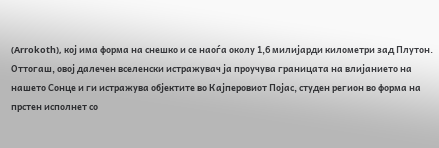(Arrokoth), кој има форма на снешко и се наоѓа околу 1,6 милијарди километри зад Плутон.
Оттогаш, овој далечен вселенски истражувач ја проучува границата на влијанието на нашето Сонце и ги истражува објектите во Кајперовиот Појас, студен регион во форма на прстен исполнет со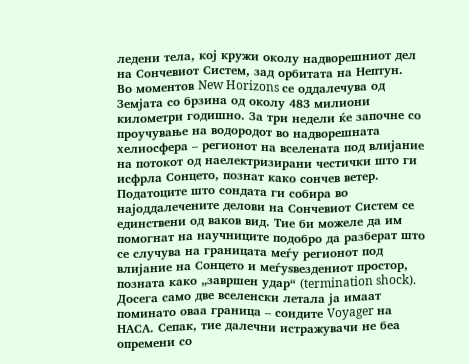ледени тела, кој кружи околу надворешниот дел на Сончевиот Систем, зад орбитата на Нептун.
Во моментов New Horizons се оддалечува од Земјата со брзина од околу 483 милиони километри годишно. За три недели ќе започне со проучување на водородот во надворешната хелиосфера – регионот на вселената под влијание на потокот од наелектризирани честички што ги исфрла Сонцето, познат како сончев ветер.
Податоците што сондата ги собира во најоддалечените делови на Сончевиот Систем се единствени од ваков вид. Тие би можеле да им помогнат на научниците подобро да разберат што се случува на границата меѓу регионот под влијание на Сонцето и меѓуѕвездениот простор, позната како „завршен удар“ (termination shock).
Досега само две вселенски летала ја имаат поминато оваа граница – сондите Voyager на НАСА. Сепак, тие далечни истражувачи не беа опремени со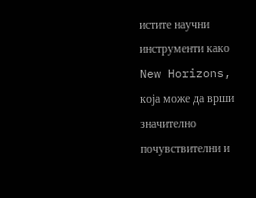истите научни инструменти како New Horizons, која може да врши значително почувствителни и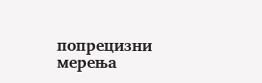попрецизни мерења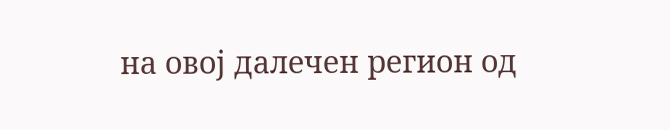на овој далечен регион од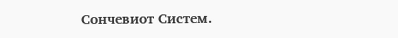Сончевиот Систем.